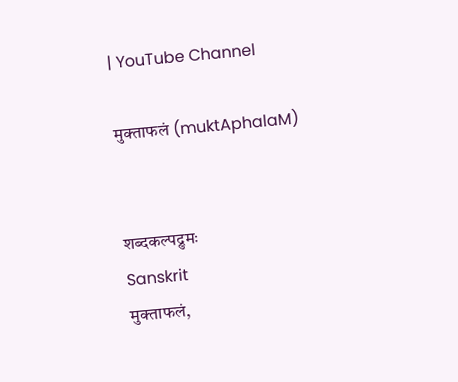| YouTube Channel

मुक्ताफलं (muktAphalaM)


शब्दकल्पद्रुमः
Sanskrit
मुक्ताफलं,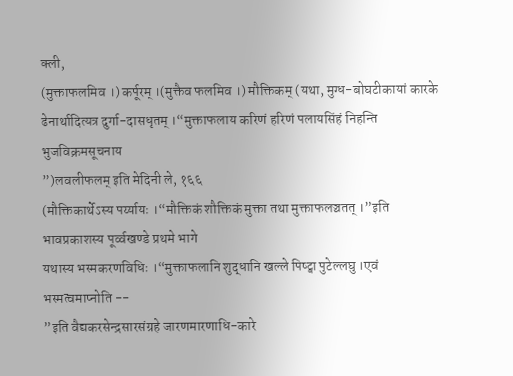क्ली,
(मुक्ताफलमिव ।) कर्पूरम् ।(मुक्तैव फलमिव ।) मौक्तिकम् (यथा, मुग्ध-बोघटीकायां कारके ढेनार्थादित्यत्र दुर्गा-दासधृतम् ।“मुक्ताफलाय करिणं हरिणं पलायसिंहं निहन्ति भुजविक्रमसूचनाय
”)लवलीफलम् इति मेदिनी ले, १६६
(मौक्तिकार्थेऽस्य पर्य्यायः ।“मौक्तिकं शौक्तिकं मुक्ता तथा मुक्ताफलञ्चतत् ।”इति भावप्रकाशस्य पूर्व्वखण्डे प्रथमे भागे
यथास्य भस्मकरणविधिः ।“मुक्ताफलानि शुद्धानि खल्ले पिष्ट्वा पुटेल्लघु ।एवं भस्मत्वमाप्नोति --
”इति वैद्यकरसेन्द्रसारसंग्रहे जारणमारणाधि-कारे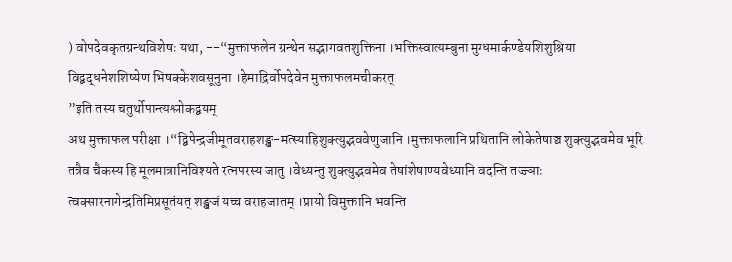) वोपदेवकृतग्रन्थविशेषः यथा, --“मुक्ताफलेन ग्रन्थेन सद्भागवतशुक्तिना ।भक्तिस्वात्यम्बुना मुग्धमार्कण्डेयशिशुश्रिया
विद्बद्धनेशशिष्येण भिषक्केशवसूनुना ।हेमाद्रिर्वोपदेवेन मुक्ताफलमचीकरत्
”इति तस्य चतुर्थोपान्त्यश्लोकद्बयम्
अथ मुक्ताफल परीक्षा ।“द्बिपेन्द्रजीमूतवराहशङ्ख-मत्स्याहिशुक्त्युद्भववेणुजानि ।मुक्ताफलानि प्रथितानि लोकेतेषाञ्च शुक्त्युद्भवमेव भूरि
तत्रैव चैकस्य हि मूलमात्रानिविश्यते रत्नपरस्य जातु ।वेध्यन्तु शुक्त्युद्भवमेव तेषांशेषाण्यवेध्यानि वदन्ति तज्ज्ञाः
त्वक्सारनागेन्द्रतिमिप्रसूतंयत् शङ्खजं यच्च वराहजातम् ।प्रायो विमुक्तानि भवन्ति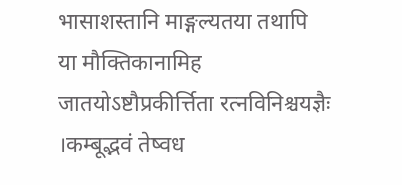भासाशस्तानि माङ्गल्यतया तथापि
या मौक्तिकानामिह जातयोऽष्टौप्रकीर्त्तिता रत्नविनिश्चयज्ञैः ।कम्बूद्भवं तेष्वध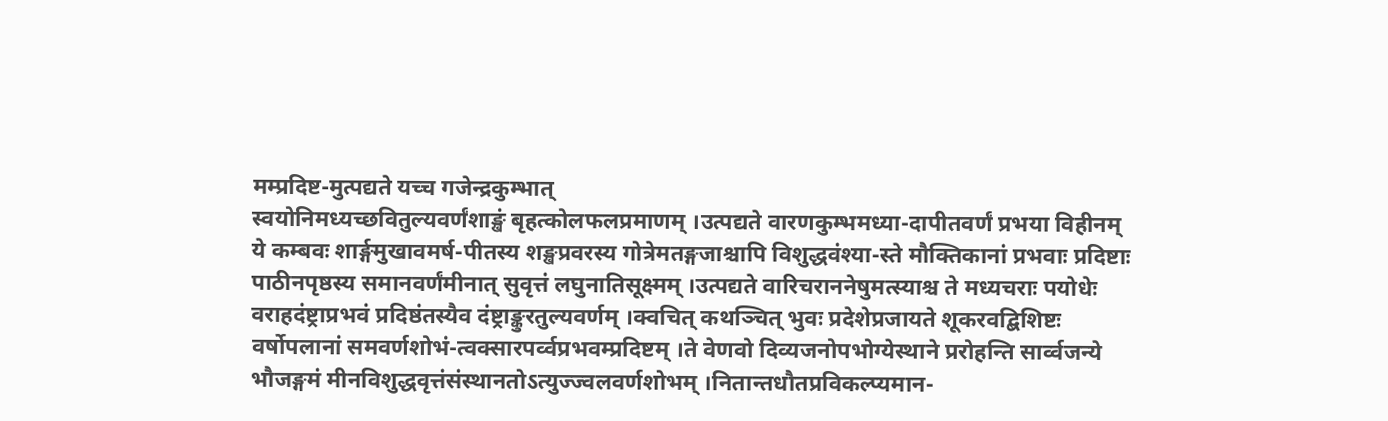मम्प्रदिष्ट-मुत्पद्यते यच्च गजेन्द्रकुम्भात्
स्वयोनिमध्यच्छवितुल्यवर्णंशाङ्खं बृहत्कोलफलप्रमाणम् ।उत्पद्यते वारणकुम्भमध्या-दापीतवर्णं प्रभया विहीनम्
ये कम्बवः शार्ङ्गमुखावमर्ष-पीतस्य शङ्खप्रवरस्य गोत्रेमतङ्गजाश्चापि विशुद्धवंश्या-स्ते मौक्तिकानां प्रभवाः प्रदिष्टाः
पाठीनपृष्ठस्य समानवर्णंमीनात् सुवृत्तं लघुनातिसूक्ष्मम् ।उत्पद्यते वारिचराननेषुमत्स्याश्च ते मध्यचराः पयोधेः
वराहदंष्ट्राप्रभवं प्रदिष्ठंतस्यैव दंष्ट्राङ्कुरतुल्यवर्णम् ।क्वचित् कथञ्चित् भुवः प्रदेशेप्रजायते शूकरवद्बिशिष्टः
वर्षोपलानां समवर्णशोभं-त्वक्सारपर्व्वप्रभवम्प्रदिष्टम् ।ते वेणवो दिव्यजनोपभोग्येस्थाने प्ररोहन्ति सार्व्वजन्ये
भौजङ्गमं मीनविशुद्धवृत्तंसंस्थानतोऽत्युज्ज्वलवर्णशोभम् ।नितान्तधौतप्रविकल्प्यमान-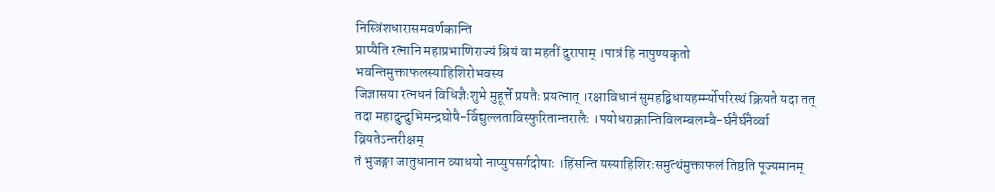निस्त्रिंशधारासमवर्णकान्ति
प्राप्यैति रत्नानि महाप्रभाणिराज्यं श्रियं वा महतीं दुरापाम् ।पात्रं हि नापुण्यकृतो भवन्तिमुक्ताफलस्याहिशिरोभवस्य
जिज्ञासया रत्नधनं विधिज्ञैःशुभे मुहूर्त्ते प्रयतैः प्रयत्नात् ।रक्षाविधानं सुमहद्बिधायहर्म्म्योपरिस्थं क्रियते यदा तत्
तदा महादुन्दुभिमन्द्रघोषै-र्विद्युल्लताविस्फुरितान्तरालैः ।पयोधराक्रान्तिविलम्बलम्बै-र्घनैर्घनैर्व्वा व्रियतेऽन्तरीक्षम्
तं भुजङ्गा जातुधानान व्याधयो नाप्युपसर्गदोषाः ।हिंसन्ति यस्याहिशिरःसमुत्थंमुक्ताफलं तिष्ठति पूज्यमानम्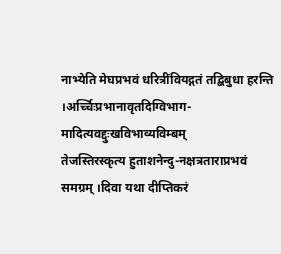नाभ्येति मेघप्रभवं धरित्रींवियद्गतं तद्बिबुधा हरन्ति ।अर्च्चिःप्रभानावृतदिग्विभाग-मादित्यवद्दुःखविभाव्यविम्बम्
तेजस्तिरस्कृत्य हुताशनेन्दु-नक्षत्रताराप्रभवं समग्रम् ।दिवा यथा दीप्तिकरं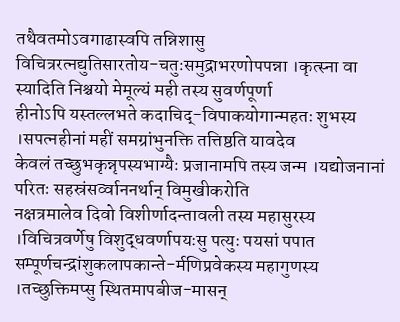तथैवतमोऽवगाढास्वपि तन्निशासु
विचित्ररत्नद्युतिसारतोय-चतुःसमुद्राभरणोपपन्ना ।कृत्स्ना वा स्यादिति निश्चयो मेमूल्यं मही तस्य सुवर्णपूर्णा
हीनोऽपि यस्तल्लभते कदाचिद्-विपाकयोगान्महतः शुभस्य ।सपत्नहीनां महीं समग्रांभुनक्ति तत्तिष्ठति यावदेव
केवलं तच्छुभकृन्नृपस्यभाग्यैः प्रजानामपि तस्य जन्म ।यद्योजनानां परितः सहस्रंसर्व्वाननर्थान् विमुखीकरोति
नक्षत्रमालेव दिवो विशीर्णादन्तावली तस्य महासुरस्य ।विचित्रवर्णेषु विशुद्धवर्णापयःसु पत्युः पयसां पपात
सम्पूर्णचन्द्रांशुकलापकान्ते-र्मणिप्रवेकस्य महागुणस्य ।तच्छुक्तिमप्सु स्थितमापबीज-मासन्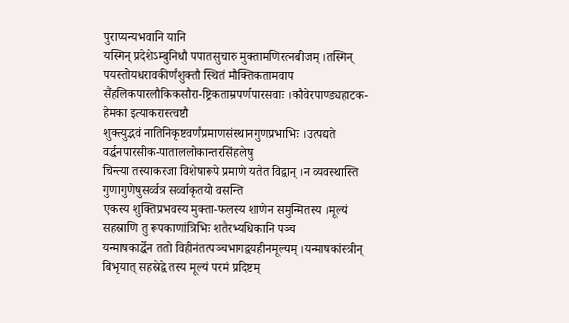पुराप्यन्यभवानि यानि
यस्मिन् प्रदेशेऽम्बुनिधौ पपातसुचारु मुक्तामणिरत्नबीजम् ।तस्मिन् पयस्तोयधरावकीर्णंशुक्तौ स्थितं मौक्तिकतामवाप
सैंहलिकपारलौकिकसौरा-ष्ट्रिकताम्रपर्णपारसवाः ।कौवेरपाण्ड्यहाटक-हेमका इत्याकरास्त्वष्टौ
शुक्त्युद्भवं नातिनिकृष्टवर्णंप्रमाणसंस्थानगुणप्रभाभिः ।उत्पद्यते वर्द्धनपारसीक-पाताललोकान्तरसिंहलेषु
चिन्त्या तस्याकरजा विशेषारूपे प्रमाणे यतेत विद्वान् ।न व्यवस्थास्ति गुणागुणेषुसर्व्वत्र सर्व्वाकृतयो वसन्ति
एकस्य शुक्तिप्रभवस्य मुक्ता-फलस्य शाणेन समुन्मितस्य ।मूल्यं सहस्राणि तु रूपकाणांत्रिभिः शतैरभ्यधिकानि पञ्च
यन्माषकार्द्धेन ततो विहीनंतत्पञ्चभागद्वयहीनमूल्यम् ।यन्माषकांस्त्रीन् बिभृयात् सहस्रेद्वे तस्य मूल्यं परमं प्रदिष्टम्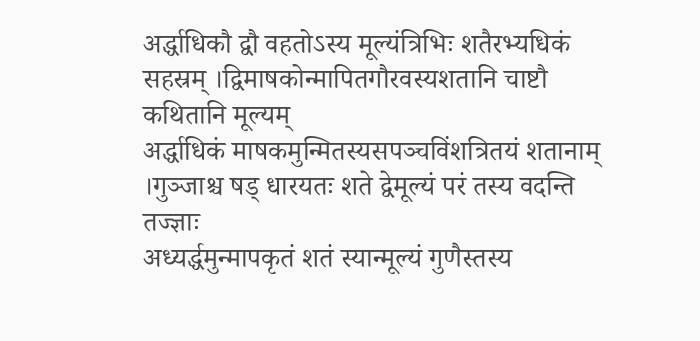अर्द्धाधिकौ द्वौ वहतोऽस्य मूल्यंत्रिभिः शतैरभ्यधिकं सहस्रम् ।द्विमाषकोन्मापितगौरवस्यशतानि चाष्टौ कथितानि मूल्यम्
अर्द्धाधिकं माषकमुन्मितस्यसपञ्चविंशत्रितयं शतानाम् ।गुञ्जाश्च षड् धारयतः शते द्वेमूल्यं परं तस्य वदन्ति तज्ज्ञाः
अध्यर्द्धमुन्मापकृतं शतं स्यान्मूल्यं गुणैस्तस्य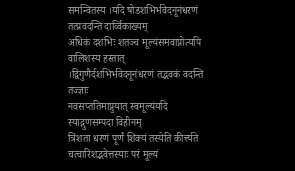समन्वितस्य ।यदि षोडशभिर्भवेदनूनंधरणं तत्प्रवदन्ति दार्व्विकाख्यम्
अधिकं दशभिः शतञ्च मूल्यंसमवाप्नोत्यपि वालिशस्य हस्तात् ।द्विगुणैर्दशभिर्भवेदनूनंधरणं तद्भवकं वदन्ति तज्ज्ञाः
नवसप्ततिमाप्नुयात् स्वमूल्यंयदि स्याद्गुणसम्पदा विहीनम्
त्रिंशता धरणं पूर्णं शिक्यं तस्येति कीर्त्त्यते
चत्वारिंशद्भवेत्तस्याः परं मूल्यं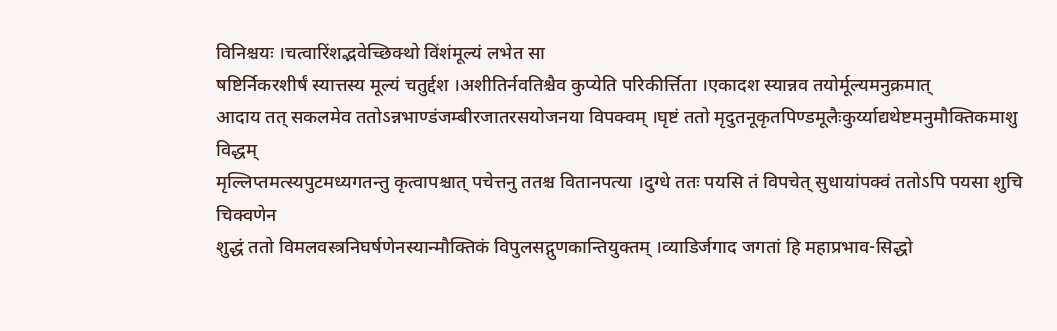विनिश्चयः ।चत्वारिंशद्भवेच्छिक्थो विंशंमूल्यं लभेत सा
षष्टिर्निकरशीर्षं स्यात्तस्य मूल्यं चतुर्द्दश ।अशीतिर्नवतिश्चैव कुप्येति परिकीर्त्तिता ।एकादश स्यान्नव तयोर्मूल्यमनुक्रमात्
आदाय तत् सकलमेव ततोऽन्नभाण्डंजम्बीरजातरसयोजनया विपक्वम् ।घृष्टं ततो मृदुतनूकृतपिण्डमूलैःकुर्य्याद्यथेष्टमनुमौक्तिकमाशु विद्धम्
मृल्लिप्तमत्स्यपुटमध्यगतन्तु कृत्वापश्चात् पचेत्तनु ततश्च वितानपत्या ।दुग्धे ततः पयसि तं विपचेत् सुधायांपक्वं ततोऽपि पयसा शुचि चिक्वणेन
शुद्धं ततो विमलवस्त्रनिघर्षणेनस्यान्मौक्तिकं विपुलसद्गुणकान्तियुक्तम् ।व्याडिर्जगाद जगतां हि महाप्रभाव-सिद्धो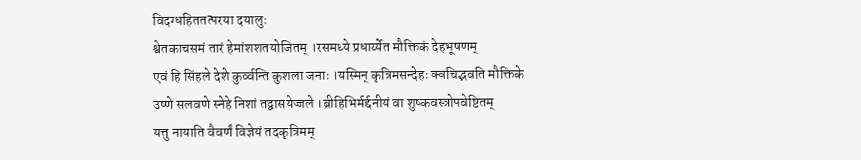विदग्धहिततत्परया दयालुः
श्वेतकाचसमं तारं हेमांशशतयोजितम् ।रसमध्ये प्रधार्य्येत मौक्तिकं देहभूषणम्
एवं हि सिंहले देशे कुर्व्वन्ति कुशला जनाः ।यस्मिन् कृत्रिमसन्देहः क्वचिद्भवति मौक्तिके
उष्णे सलवणे स्नेहे निशां तद्वासयेज्जले ।ब्रीहिभिर्मर्द्दनीयं वा शुष्कवस्त्रोपवेष्टितम्
यत्तु नायाति वैवर्णं विज्ञेयं तदकृत्रिमम्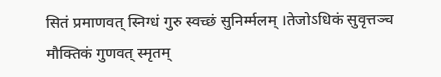सितं प्रमाणवत् स्निग्धं गुरु स्वच्छं सुनिर्म्मलम् ।तेजोऽधिकं सुवृत्तञ्च मौक्तिकं गुणवत् स्मृतम्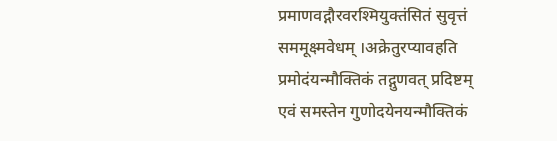प्रमाणवद्गौरवरश्मियुक्तंसितं सुवृत्तं सममूक्ष्मवेधम् ।अक्रेतुरप्यावहति प्रमोदंयन्मौक्तिकं तद्गुणवत् प्रदिष्टम्
एवं समस्तेन गुणोदयेनयन्मौक्तिकं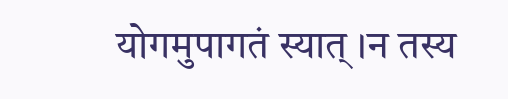योगमुपागतं स्यात् ।न तस्य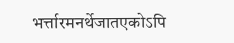भर्त्तारमनर्थेजातएकोऽपि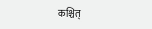कश्चित्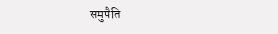समुपैति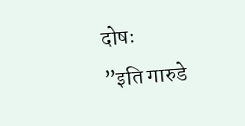दोषः
”इति गारुडे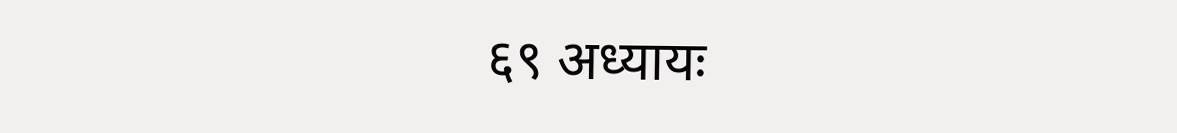६९ अध्यायः